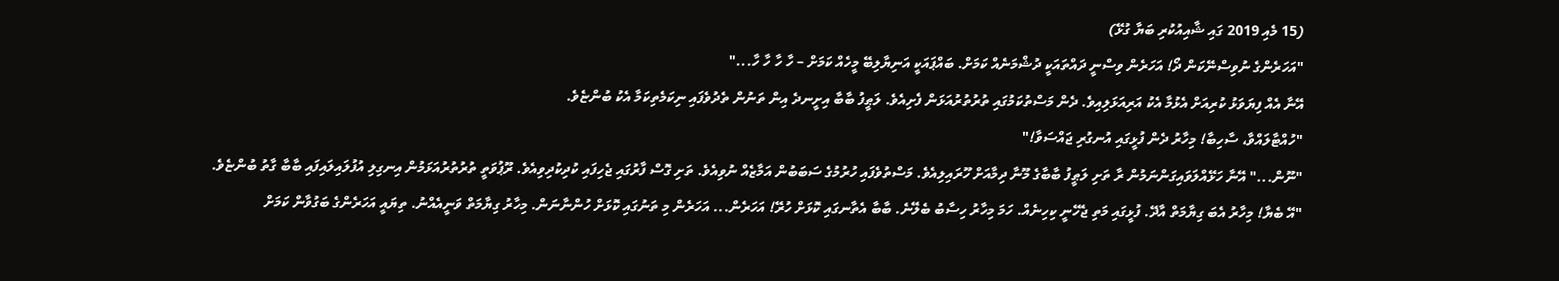(15 މެއި 2019 ގައި ޝާއިއުކުރި ބަޔާ ގުޅޭ)
"އަހަރެންގެ ނުވިސްނޭކަން ދޯ! އަހަރެން ވިސްނީ ދައްތައަކީ ދުޝްމަނެއް ކަމަށް. ބައްޕައަކީ އަނިޔާލިބޭ މީހެއް ކަމަށް – ހާ ހާ ހާ ހާ..."
އޭނާ އެއް ފިޔަވަޅު ކުރިއަށް އެޅުމާ އެކު އަރިއަޅަލިއިވެ. ދެން މަސްތުކަމުގައި ތުރުތުރުއަޅަން ފެށިއެވެ. ލަޠީފު ބާބާ އިށީނދެ އިން ތަނުން ތެދުވެފައި ނިކަމެތިކަމާ އެކު ބުންޏެވެ.
"ހުއްޓާލައްވާ، ސާހިބާ! މިހާރު ދެން ފުޅީގައި އުނގުރި ޖައްސަވާ!"
"ނޫން..." އޭނާ ހަޅޭއްލަވައިގަންނަމުން ރާ ތަށި ލަޠީފު ބާބާގެ މޫނާ ދިމާއަށް ހޫރައިލިއެވެ. މަސްތުވެފައި ހުރުމުގެ ސަބަބުން އަމާޒެއް ނުވިއެވެ. ތަށި ގޮސް ފާރުގައި ޖެހިފައި ކުދިކުދިވިއެވެ. ރޫޕުވަތީ ތުރުތުރުއަޅަމުން އިނގިލި އުފުލައިލައިފައި ބާބާ ގާތު ބުންޏެވެ.
"އޭ ބެޔާ! މިހާރު އެބަ ގިޔާމަތް އާދޭ. ފުޅީގައި މަތި ޖެހޭނީ ކިހިނެއް. ހަމަ މިހާރު ހިސާބު ބެލޭނެ. ބާބާ އެތާނގައި ކޮޅަށް ހުރޭ! އަހަރެން... އަހަރެން މި ތަނުގައި ކޮޅަށް ހުންނާނަން. މިހާރު ގިޔާމަތް ވަނީއެއްނު. ތިޔައީ އަހަރެންގެ ބަގުވާން ކަމަށް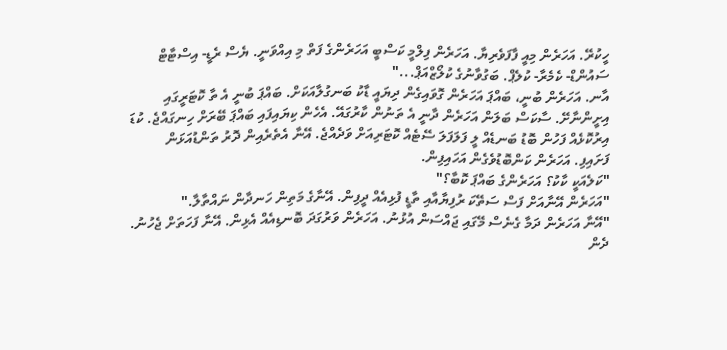ހީކުރޭ. އަހަރެން މިއީ ފާފަވެރިޔާ. އަހަރެން ފިލްމީ ކަސްބީ އަހަރެންގެ ފަތް މި އިއްވަނީ. ޔެސް ރެޑީ- އިސްޓާޓް ސައުންޑް- ކެމެރާ- ކުލެޕް. ބަގުވާނުގެ ކުލޯޒްއަޕް..."
އާނ. އަހަރެން ބުނީ، ބައްޕަ އަހަރެން ގޮވައިގެން ދިޔައީ ޑާކު ބަނގުލާއަކަށް. ބައްޕަ ބުނީ އެ ތާ ކޮޓަރީގައި އިށީންނާށޭ. ސާކަސް ބަލަން އަހަރެން ދާނީ އެ ތަނުން ކާރުގައޭ. އެހެން ކިޔައިފައި ބައްޕަ ބޭރަށް ހިނގައްޖެ. ކުޑަ އިރުކޮޅެއް ފަހުން ބޮޑު ބަނޑެއް ލީ ފަލަފަލަ ސޭޓެއް ކޮޓަރިއަށް ވަދެއްޖެ. އޭނާ އެތެރެއިން ދޮރު ތަންޑުއަޅަން ފަށައިފި. އަހަރެން ކަންބޮޑުވެގެން އަހައިފިން.
"ކަލެއަކީ ކާކު؟ އަހަރެންގެ ބައްޕަ ކޮބާ؟"
"އަހަރެން އޭނާއަށް ފަސް ސަތޭކަ ރުފިޔާއާއި ތާޑީ ފުޅިއެއް ދީފިން. އޭނާގެ މަތިން ހަނދާން ނައްތާލާ."
"އޭނާ އަހަރެން ދަމާ ގެނެސް މޭގައި ޖައްސަން އުޅުނު. އަހަރެން ވަރުގަދަ ބޮނޑިއެއް އެޅިން. އޭނާ ފަހަތަށް ޖެހުނު. ދެން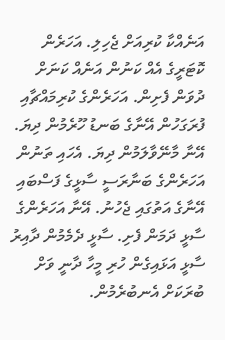އަނެއްކާ ކުރިއަށް ޖެހިލި. އަހަރެން ކޮޓަރީގެ އެއް ކަނުން އަނެއް ކަނަށް ދުވަން ފެށިން. އަހަރެންގެ ކުރިމައްޗާއި ފުރަގަހުން އޭނާގެ ބަނޑު ހޫރެމުން ދިޔަ. އޭނާ މާނޭވާލަމުން ދިޔަ. އެހައި ތަނުން އަހަރެންގެ ބަނާރަސީ ސާޅީގެ ފަސްބައި އޭނާގެ އަތުގައި ޖެހުނު. އޭނާ އަހަރެންގެ ސާޅީ ދަމަން ފެށި. ސާޅީ ދެމެމުން ދާއިރު ސާޅީ އަޅައިގެން ހުރި މީހާ ދާނީ ވަށް ބުރަކަށް އެނބުރެމުން.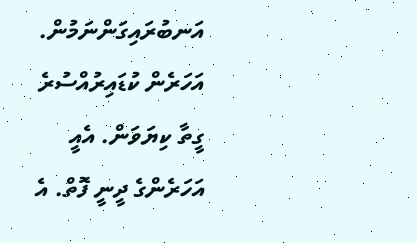އަނބުރައިގަންނަމުން.
އަހަރެން ކުޑައިރުއްސުރެ ގީތާ ކިޔަވަން. އެއީ އަހަރެންގެ ދީނީ ފޮތް. އެ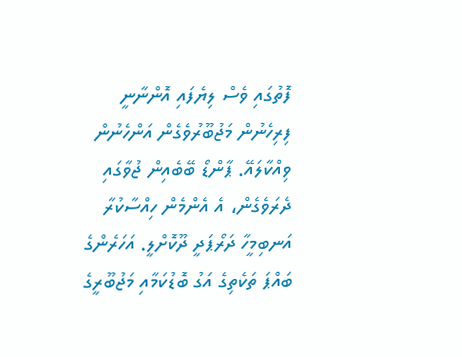ފޮތުގައި ވެސް ލިޔެފައި އޮންނާނީ ފިރިހެނުން މަޖުބޫރުވެގެން އަންހެނުން ވިއްކާލައޭ. ޕާންޑޯ ބޭބެއިން ޖުވާގައި ދެރަވެގެން، އެ އެންމެން ހިއްސާކުރާ އަނބިމީހާ ދަރޯޕަދީ ދޫކޮށްލީ. އަހަރެންގެ ބައްޕަ ތަކެތިގެ އަގު ބޮޑުކަމާއި މަޖުބޫރީގެ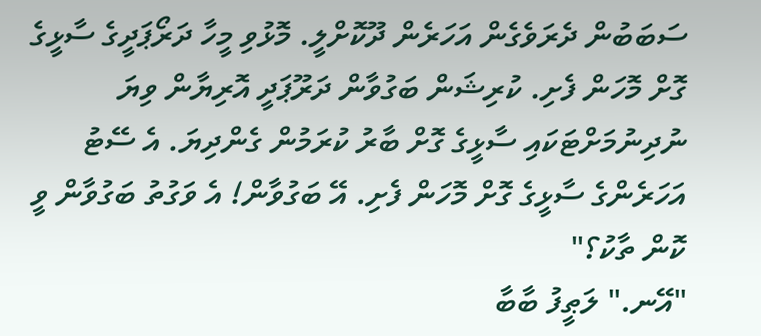ސަބަބުން ދެރަވެގެން އަހަރެން ދޫކޮށްލީ. މޮޅުވި މީހާ ދަރޯޕަދީގެ ސާޅީގެ ގޮށް މޮހަން ފެށި. ކުރިޝަން ބަގުވާން ދަރޫޕަދީ އޮރިޔާން ވިޔަ ނުދިނުމަށްޓަކައި ސާޅީގެ ގޮށް ބާރު ކުރަމުން ގެންދިޔަ. އެ ސޭޓު އަހަރެންގެ ސާޅީގެ ގޮށް މޮހަން ފެށި. އޭ ބަގުވާން! އެ ވަގުތު ބަގުވާން ވީ ކޮން ތާކު؟"
"އޭނ." ލަޠީފު ބާބާ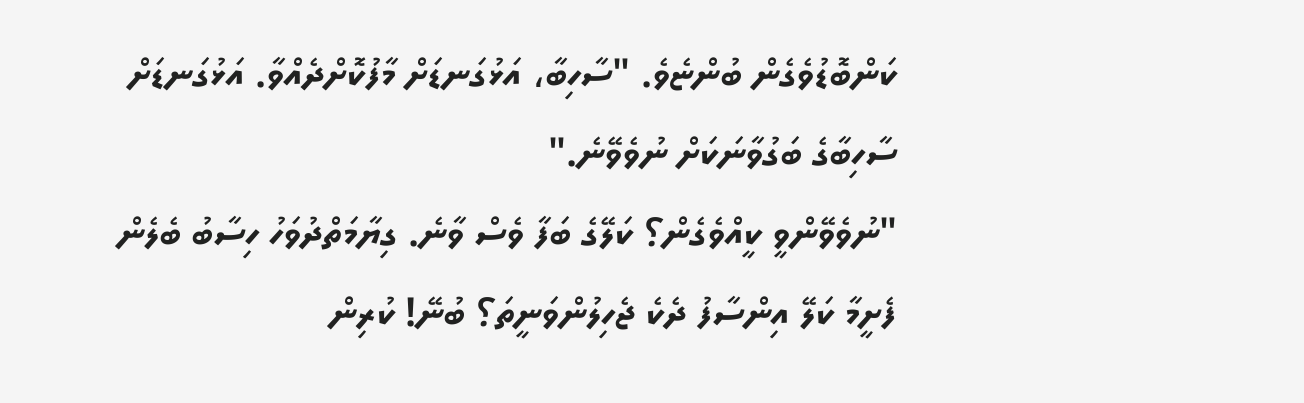ކަންބޮޑުވެގެން ބުންޏެވެ. "ސާހިބާ، އަޅުގަނޑަށް މާފުކޮށްދެއްވާ. އަޅުގަނޑަށް ސާހިބާގެ ބަގުވާނަކަށް ނުވެވޭނެ."
"ނުވެވޭންވީ ކީއްވެގެން؟ ކަލޭގެ ބަފާ ވެސް ވާނެ. ގިޔާމަތްދުވަހު ހިސާބު ބެލެން ފެށީމާ ކަލޭ އިންސާފު ދެކެ ޖެހިލުންވަނީތަ؟ ބުނޭ! ކުރިން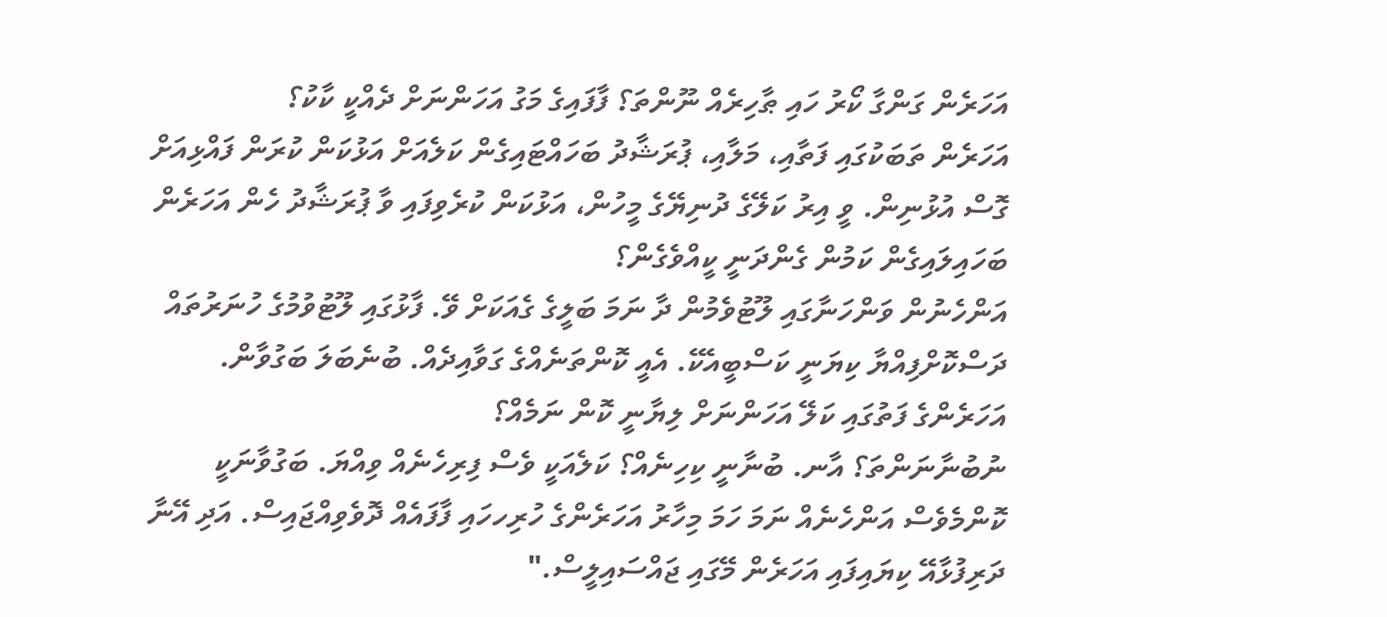އަހަރެން ގަންގާ ކޯރު ހައި ޠާހިރެއް ނޫންތަ؟ ފާފައިގެ މަގު އަހަންނަށް ދެއްކީ ކާކު؟
އަހަރެން ތަބަކުގައި ފަތާއި، މަލާއި، ޕުރަޝާދު ބަހައްޓައިގެން ކަލެއަށް އަޅުކަން ކުރަން ފައްޅިއަށް ގޮސް އުޅުނިން. ވީ އިރު ކަލޭގެ ދުނިޔޭގެ މީހުން، އަޅުކަން ކުރެވިފައި ވާ ޕުރަޝާދު ހެން އަހަރެން ބަހައިލައިގެން ކަމުން ގެންދަނީ ކީއްވެގެން؟
އަންހެނުން ވަންހަނާގައި ލޫޓުވެމުން ދާ ނަމަ ބަލީގެ ގެއަކަށް ވޭ. ފާޅުގައި ލޫޓުވުމުގެ ހުނަރުތައް ދަސްކޮށްފިއްޔާ ކިޔަނީ ކަސްބީއެކޭ. އެއީ ކޮންތަނެއްގެ ގަވާއިދެއް. ބުނެބަލަ ބަގުވާން. އަހަރެންގެ ފަތުގައި ކަލޭ އަހަންނަށް ލިޔާނީ ކޮން ނަމެއް؟
ނުބުނާނަންތަ؟ އާނ. ބުނާނީ ކިހިނެއް؟ ކަލެއަކީ ވެސް ފިރިހެނެއް ވިއްޔަ. ބަގުވާނަކީ ކޮންމެވެސް އަންހެނެއް ނަމަ ހަމަ މިހާރު އަހަރެންގެ ހުރިހހައި ފާފައެއް ދޮވެވިއްޖައިސް. އަދި އޭނާ ދަރިފުޅާއޭ ކިޔައިފައި އަހަރެން މޭގައި ޖައްސައިލީސް."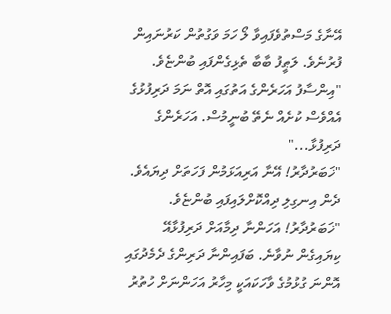އޭނާގެ މަސްތުވެފައިވާ ލޯ ހަމަ ވަގުތުން ކަރުނައިން ފުރުނެވެ. ލަޠީފު ބާބާ ތެޅިގެންފައި ބުންޏެވެ.
"އިންސާފު އަހަރެންގެ އަތުގައި އޮތް ނަމަ ދަރިފުޅުގެ އެއްވެސް ކުށެއް ނެތޭ ބުނީމުސް. އަހަރެންގެ ދަރިފުޅާ..."
"ޚަބަރުދާރު! އޭނާ އަރިއަޅަމުން ފަހަތަށް ދިޔައެވެ. ދެން އިނގިލި ދިއްކޮށްލައިފައި ބުންޏެވެ.
"ޚަބަރުދާރު! އަހަންނާ ދިމާއަށް ދަރިފުޅާއޭ ކިޔައިގެން ނުވާނެ. ބަފައިންނާ ދަރިންގެ ދެމެދުގައި އޮންނަ ގުޅުމުގެ ވާހަކައަކީ މިހާރު އަހަންނަށް ހުތުރު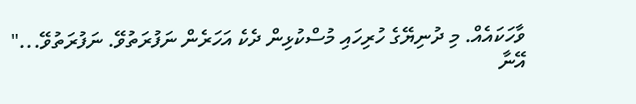ވާހަކައެއް. މި ދުނިޔޭގެ ހުރިހައި މުސްކުޅިން ދެކެ އަހަރެން ނަފުރަތުވޭ. ނަފުރަތުވޭ..."
އޭނާ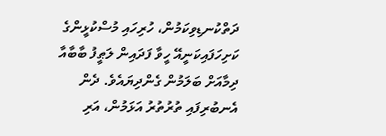ދަތްކުނޑިވިކަމުން، ހުރިހައި މުސްކުޅީންގެ ކަށިހަފައިކަނީއޭ ހީވާ ފަދައިން ލަޠީފު ބާބާއާ ދިމާއަށް ބަލަމުން ގެންދިޔައެވެ. ދެން އެނބުރިފައި ތުރުތުރު އަޅަމުން، އަރި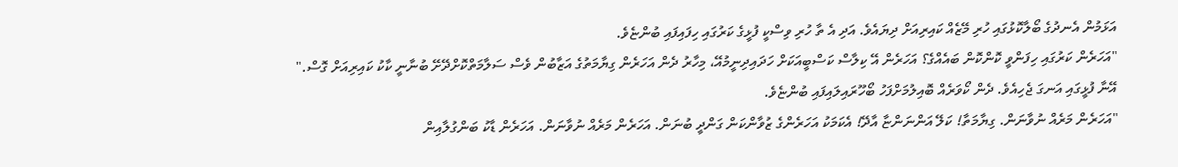އަޅަމުން އެނދުގެ ބޯލާކޮޅުގައި ހުރި މޭޒެއް ކައިރިއަށް ދިޔައެވެ. އަދި އެ ތާ ހުރި ވިސްކީ ފުޅީގެ ކަރުގައި ހިފައިފައި ބުންޏެވެ.
"އަހަރެން ކަރުގައި ހިފަންވީ ކޮންކޮން ބައެއްގެ؟ އަހަރެން އޭ ކިލާސް ކަސްބީއަކަށް ހަދައިދިނީމުއޭ، މިހާރު ދެން އަހަރެން ގިޔާމަތުގެ އަޒާބުން ވެސް ސަލާމަތްކޮށްދޭށޭ ބުނާނީ ކާކު ކައިރިއަށް ގޮސް."
އޭނާ ފުޅީގައި އަނގަ ޖެހިއެވެ. ދެން ކޯވަރެއް ބޮއިލުމަށްފަހު ބޯހޫރައިލައިފައި ބުންޏެވެ.
"އަހަރެން މަރެއް ނުވާނަން. ގިޔާމަތާ! ކަލޭ އަންނަންޏާ އާދޭ! އެކަމަކު އަހަރެންގެ ޒުވާންކަން ގަންދީ ބުނަން. އަހަރެން މަރެއް ނުވާނަން. އަހަރެން ޑާކު ބަންގުލާއިން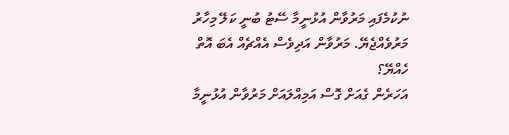ނުކުމެފައި މަރުވާން އުޅުނީމާ ސޭޓު ބުނީ ކަލޭ މިހާރު މަރުވެއްޖެޔޭ. މަރުވާން އަދިވެސް އެއްޗެއް އެބަ އޮތް ހެއްޔޭ؟
އަހަރެން ގެއަށް ގޮސް އަމިއްލައަށް މަރުވާން އުޅުނީމާ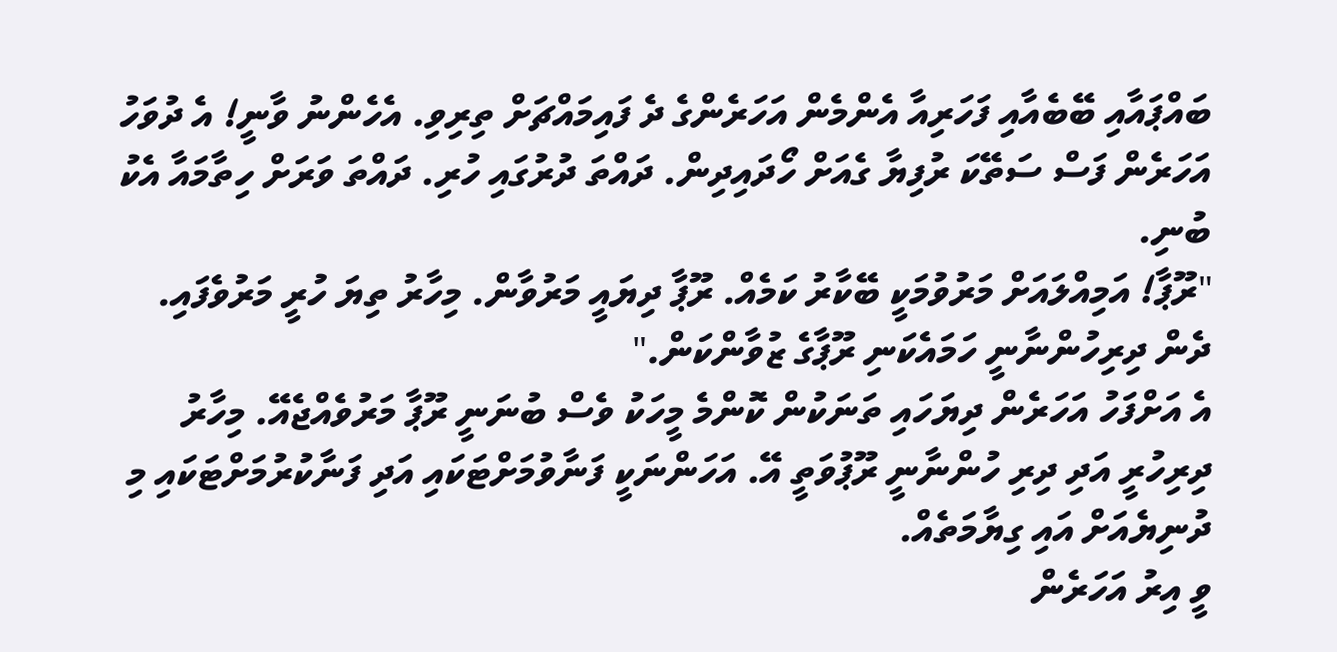ބައްޕައާއި ބޭބެއާއި ފަހަރިއާ އެންމެން އަހަރެންގެ ދެ ފައިމައްޗަށް ތިރިވި. އެހެންނު ވާނީ! އެ ދުވަހު އަހަރެން ފަސް ސަތޭކަ ރުފިޔާ ގެއަށް ހޯދައިދިން. ދައްތަ ދުރުގައި ހުރި. ދައްތަ ވަރަށް ހިތާމައާ އެކު ބުނި.
"ރޫޕާ! އަމިއްލައަށް މަރުވުމަކީ ބޭކާރު ކަމެއް. ރޫޕާ ދިޔައީ މަރުވާން. މިހާރު ތިޔަ ހުރީ މަރުވެފައި. ދެން ދިރިހުންނާނީ ހަމައެކަނި ރޫޕާގެ ޒުވާންކަން."
އެ އަށްފަހު އަހަރެން ދިޔަހައި ތަނަކުން ކޮންމެ މީހަކު ވެސް ބުނަނީ ރޫޕާ މަރުވެއްޖެއޭ. މިހާރު ދިރިހުރީ އަދި ދިރި ހުންނާނީ ރޫޕުވަތީ އޭ. އަހަންނަކީ ފަނާވުމަށްޓަކައި އަދި ފަނާކުރުމަށްޓަކައި މި ދުނިޔެއަށް އައި ގިޔާމަތެއް.
ވީ އިރު އަހަރެން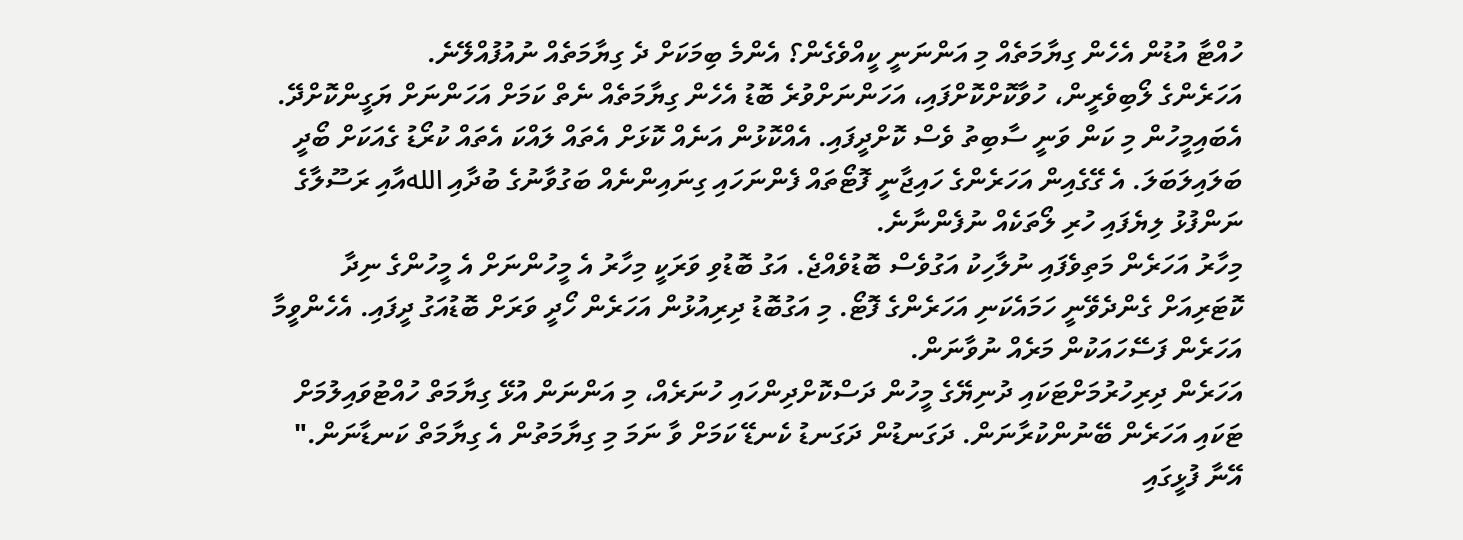ހުއްޓާ އުޑުން އެހެން ގިޔާމަތެއް މި އަންނަނީ ކީއްވެގެން؟ އެންމެ ބިމަކަށް ދެ ގިޔާމަތެއް ނުއުފުއްލޭނެ.
އަހަރެންގެ ލޯބިވެރީން، ހުވާކޮށްކޮށްފައި، އަހަންނަށްވުރެ ބޮޑު އެހެން ގިޔާމަތެއް ނެތް ކަމަށް އަހަންނަށް ޔަގީންކޮށްދޭ. އެބައިމީހުން މި ކަން ވަނީ ސާބިތު ވެސް ކޮށްދީފައި. އެއްކޮޅުން އަނެއް ކޮޅަށް އެތައް ލައްކަ އެތައް ކުރޯޑު ގެއަކަށް ބޯދީ ބަލައިލަބަލަ. އެ ގޭގެއިން އަހަރެންގެ ހައިޖާނީ ފޮޓޯތައް ފެންނަހައި ގިނައިންނެއް ބަގުވާނުގެ ބުދާއި اللهއާއި ރަސޫލާގެ ނަންފުޅު ލިޔެފައި ހުރި ލޯތަކެއް ނުފެންނާނެ.
މިހާރު އަހަރެން މަތިވެފައި ނުލާހިކު އަގުވެސް ބޮޑުވެއްޖެ. އަގު ބޮޑުވި ވަރަކީ މިހާރު އެ މީހުންނަށް އެ މީހުންގެ ނިދާ ކޮޓަރިއަށް ގެންދެވޭނީ ހަމައެކަނި އަހަރެންގެ ފޮޓޯ. މި އަގުބޮޑު ދިރިއުޅުން އަހަރެން ހޯދީ ވަރަށް ބޮޑުއަގު ދީފައި. އެހެންވީމާ އަހަރެން ފަސޭހައަކުން މަރެއް ނުވާނަން.
އަހަރެން ދިރިހުރުމަށްޓަކައި ދުނިޔޭގެ މީހުން ދަސްކޮށްދިންހައި ހުނަރެއް، މި އަންނަން އުޅޭ ގިޔާމަތް ހުއްޓުވައިލުމަށް ޓަކައި އަހަރެން ބޭނުންކުރާނަން. ދަގަނޑުން ދަގަނޑު ކެނޑޭ ކަމަށް ވާ ނަމަ މި ގިޔާމަތުން އެ ގިޔާމަތް ކަނޑާނަން."
އޭނާ ފުޅީގައި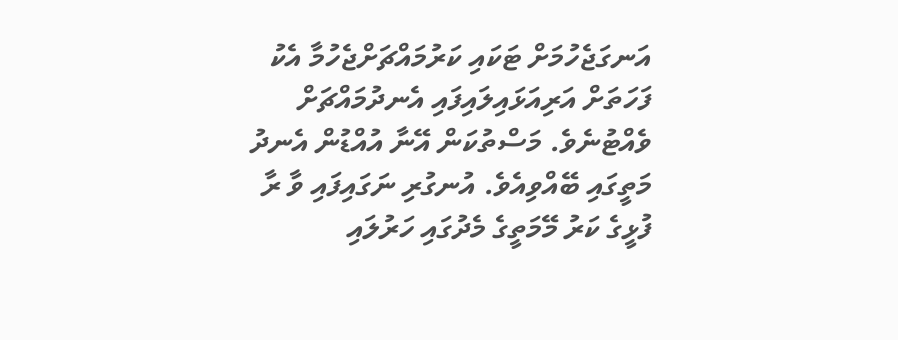އަނގަޖެހުމަށް ޓަކައި ކަރުމައްޗަށްޖެހުމާ އެކު ފަހަތަށް އަރިއަޅައިލައިފައި އެނދުމައްޗަށް ވެއްޓުނެވެ. މަސްތުކަން އޭނާ އުއްޑުން އެނދު މަތީގައި ބޭއްވިއެވެ. އުނގުރި ނަގައިފައި ވާ ރާ ފުޅީގެ ކަރު މޭމަތީގެ މެދުގައި ހަރުލައި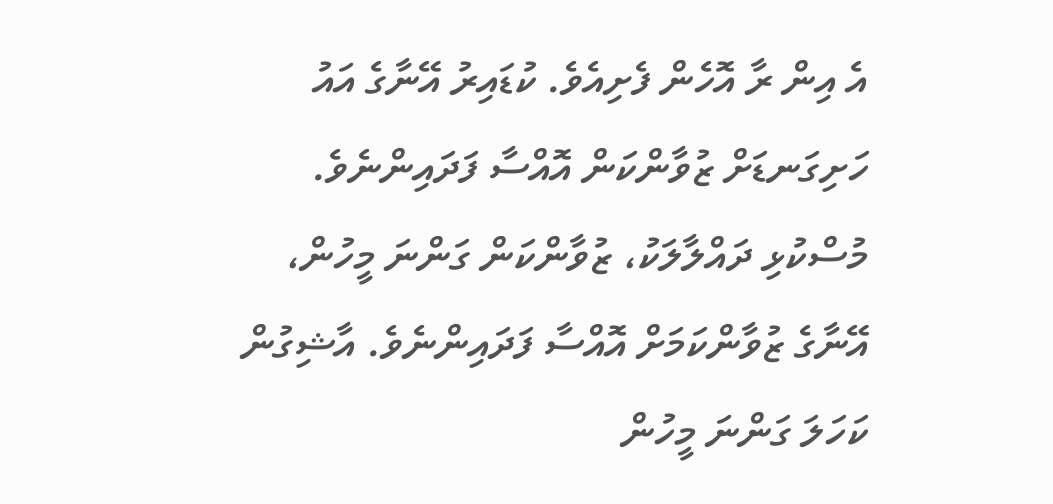އެ އިން ރާ އޮހެން ފެށިއެވެ. ކުޑައިރު އޭނާގެ އައު ހަށިގަނޑަށް ޒުވާންކަން އޮއްސާ ފަދައިންނެވެ. މުސްކުޅި ދައްލާލަކު، ޒުވާންކަން ގަންނަ މީހުން، އޭނާގެ ޒުވާންކަމަށް އޮއްސާ ފަދައިންނެވެ. އާޝިގުން ކަހަލަ ގަންނަ މީހުން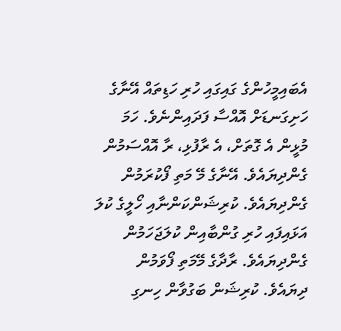އެބައިމީހުންގެ ގައިގައި ހުރި ހަޑިތައް އޭނާގެ ހަށިގަނޑަށް އޮއްސާ ފަދައިންނެވެ. ހަމަ މުޅީން އެ ގޮތަށް، އެ ރާފުޅި، ރާ އޮއްސަމުން ގެންދިޔައެވެ. އޭނާގެ މޭ މަތި ފޯކުރަމުން ގެންދިޔައެވެ. ކުރިޝަންކަންނާއި ހޯލީގެ ކުލަ އަޅައިފައި ހުރި ގުންބާއިން ކުލަޖަހަމުން ގެންދިޔައެވެ. ރާދާގެ މޭމަތި ފޯވަމުން ދިޔައެވެ. ކުރިޝަން ބަގުވާން ހިނގި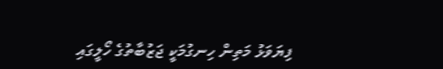ފިޔަވަޅު މަތިން ހިނގުމަކީ ޖަޒުބާތުގެ ހޯލީގައި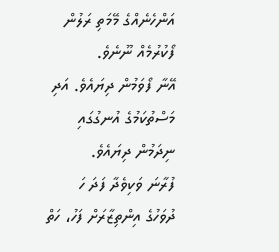އަންހެނެއްގެ މޭމަތި ރަލުން ފޯކުރުމެއް ނޫނެވެ.
އޭނާ ފޯވަމުން ދިޔައެވެ. އަދި މަސްތުކަމުގެ އުނގުގައި ނިދަމުން ދިޔައެވެ.
ފުރާނަ ވަކިވެދާ ފަދަ ހަ ދުވަހުގެ އިންތިޒާރަށް ފަހު، ހަތް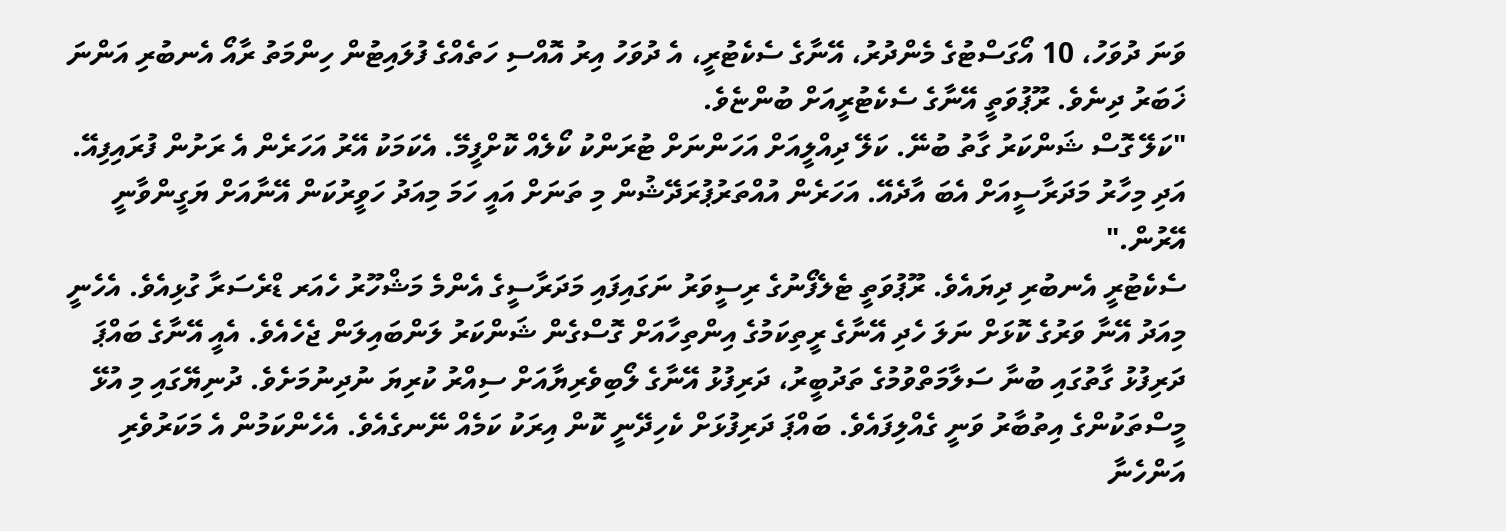ވަނަ ދުވަހު، 10 އޯގަސްޓުގެ މެންދުރު، އޭނާގެ ސެކެޓުރީ، އެ ދުވަހު އިރު އޮއްސި ހަތެއްގެ ފުލައިޓުން ހިންމަތު ރާއޯ އެނބުރި އަންނަ ޚަބަރު ދިނެވެ. ރޫޕުވަތީ އޭނާގެ ސެކެޓުރީއަށް ބުންޏެވެ.
"ކަލޭ ގޮސް ޝަންކަރު ގާތު ބުނޭ. ކަލޭ ދިއްލީއަށް އަހަންނަށް ޓުރަންކު ކޯލެއް ކޮށްފީމޭ. އެކަމަކު އޭރު އަހަރެން އެ ރަށުން ފުރައިފިއޭ. އަދި މިހާރު މަދަރާސީއަށް އެބަ އާދެއޭ. އަހަރެން އުއްތަރުޕުރަދޭޝުން މި ތަނަށް އައީ ހަމަ މިއަދު ހަވީރުކަން އޭނާއަށް ޔަގީންވާނީ އޭރުން."
ސެކެޓުރީ އެނބުރި ދިޔައެވެ. ރޫޕުވަތީ ޓެލެފޯނުގެ ރިސީވަރު ނަގައިފައި މަދަރާސީގެ އެންމެ މަޝްހޫރު ހެއަރ ޑްރެސަރާ ގުޅިއެވެ. އެހެނީ މިއަދު އޭނާ ވަރުގެ ކޮޅަށް ނަލަ ހެދި އޭނާގެ ރީތިކަމުގެ އިންތިހާއަށް ގޮސްގެން ޝަންކަރު ލަންބައިލަން ޖެހެއެވެ. އެއީ އޭނާގެ ބައްޕަ ދަރިފުޅު ގާތުގައި ބުނާ ސަލާމަތްވުމުގެ ތަދުބީރު، ދަރިފުޅު އޭނާގެ ލޯބިވެރިޔާއަށް ސިއްރު ކުރިޔަ ނުދިނުމަށެވެ. ދުނިޔޭގައި މި އުޅޭ މީސްތަކުންގެ އިތުބާރު ވަނީ ގެއްލިފައެވެ. ބައްޕަ ދަރިފުޅަށް ކެހިދޭނީ ކޮން އިރަކު ކަމެއް ނޭނގެއެވެ. އެހެންކަމުން އެ މަކަރުވެރި އަންހެނާ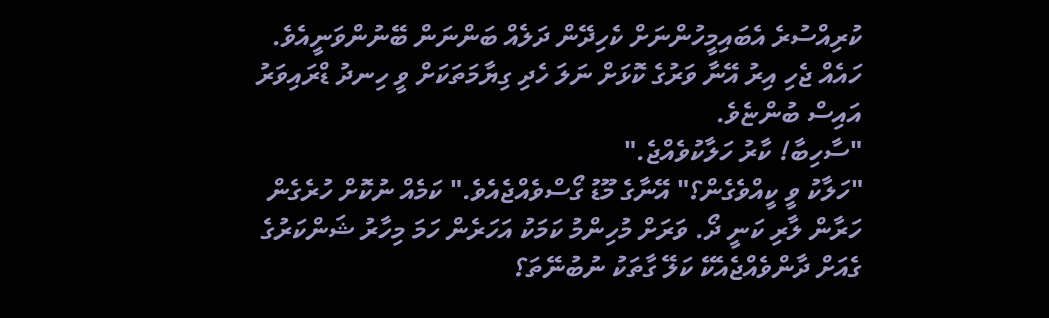ކުރިއްސުރެ އެބައިމީހުންނަށް ކެހިދޭން ދަލެއް ބަންނަން ބޭނުންވަނީއެވެ.
ހައެއް ޖެހި އިރު އޭނާ ވަރުގެ ކޮޅަށް ނަލަ ހެދި ގިޔާމަތަކަށް ވީ ހިނދު ޑްރައިވަރު އައިސް ބުންޏެވެ.
"ސާހިބާ! ކާރު ހަލާކުވެއްޖެ."
"ހަލާކު ވީ ކީއްވެގެން؟" އޭނާގެ މޫޑު ގޯސްވެއްޖެއެވެ." ކަމެއް ނުކޮށް ހުރެގެން ހަރާން ލާރި ކަނީ ދޯ. ވަރަށް މުހިންމު ކަމަކު އަހަރެން ހަމަ މިހާރު ޝަންކަރުގެ ގެއަށް ދާންވެއްޖެއެކޭ ކަލޭ ގާތަކު ނުބުނޭތަ؟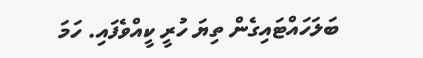ބަލަހައްޓައިގެން ތިޔަ ހުރީ ކީއްވެފައި. ހަމަ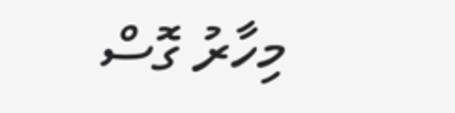މިހާރު ގޮސް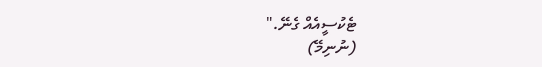ޓެކުސީއެއް ގެނޭ."
(ނުނިމޭ)